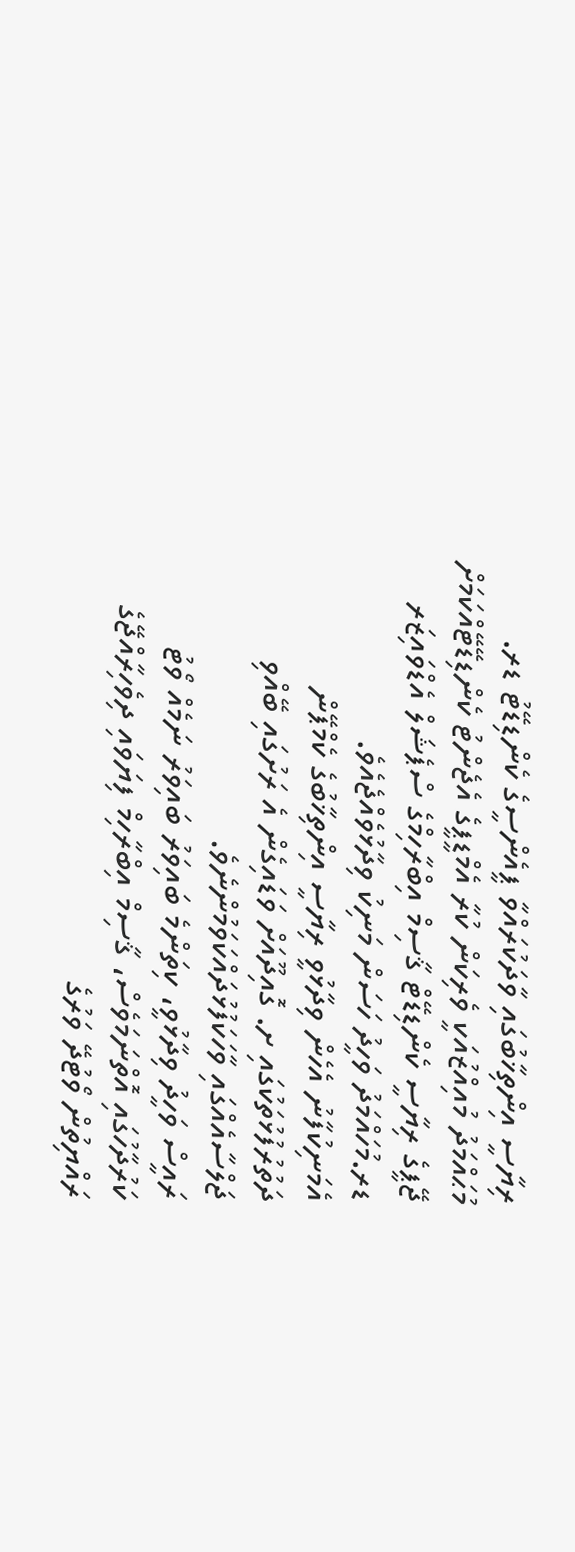ރިޔާސީ އިންތިޚާބުގައި ވާދަކުރައްވާ ޕީއެންސީގެ ކެންޑިޑޭޓު ޑރ. މުޙައްމަދު މުއިއްޒުއަކީ ވެރިކަން ކުރާ އެމްޑީޕީގެ އެޖެންޓު ކެންޑިޑޭޓޭއްކަމަށް ޖޭޕީގެ ރިޔާސީ ކެންޑިޑޭޓް ޤާސިމް އިބްރާހިމްގެ ސްޕެޝަލް އެޑްވައިޒަރ ޑރ.މުހައްމަދު ވަހީދު ހަސަން މަނިކު ވިދާޅުވެއްޖެއެވެ.
އެމަނިކުފާނު އެހެން ވިދާޅުވީ ރިޔާސީ އިންތިޚާބުގެ ކެމްޕޭން ދަތުރުފުޅުތަކުގައި ށ. ގޮއިދޫއަށް ވަޑައިގެން އެ ރަށުގައި ބޭއްވި ޖަލްސާއެއްގައި ވާހަކަފުޅުދައްކަވަމުންނެވެ.
ރައީސް ވަހީދު ވިދާޅުވީ، ކިތަންމެ ބައިވަރު ބައިވަރު ނަމެއް ވޯޓު ކަރުދާހުގައި އޮތްނަމަވެސް، ޤާސިމް އިބްރާހިމް ފިޔަވައި ދިވެހިރާއްޖޭގެ ރައްޔިތުން ވޯޓުދޭ ވަރުގެ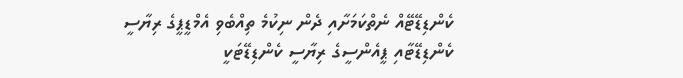ކެންޑިޑޭޓޭއް ނެތްކަމަށާއި ދެން ނިކުމެ ތިއްބެވި އެމްޑީޕީގެ ރިޔާސީ ކެންޑިޑޭޓާއި ޕީއެންސީގެ ރިޔާސީ ކެންޑިޑޭޓަކީ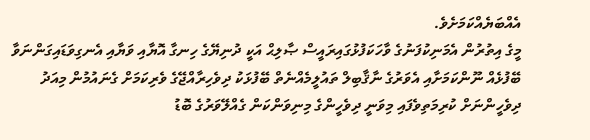އެއްބަޔެއްކަމަށެވެ.
މީގެ އިތުރުން އެމަނިކުފަނުގެ ވާހަކަފުޅުގައިރައީސް ޞާލިޙް އަކީ ދުނިޔޭގެ ހިނގާ އޮޔާއި ވަޔާއި އެނގިވަޑައިގަންނަވާ ބޭފުޅެއް ނޫންކަމަށާއި އެވަރުގެ ނާޤާބިލް ތައުލީމެއްނެތް ބޭފުޅަކު ދިވެހިރާއްޖޭގެ ވެރިކަމަށް ގެނައުމުން މިއަދު ދިވެހީންނަށް ކުރިމަތިވެފައި މިވަނީ ދިވެހީންގެ މިނިވަންކަން ގެއްލޭވަރުގެ ބޮޑު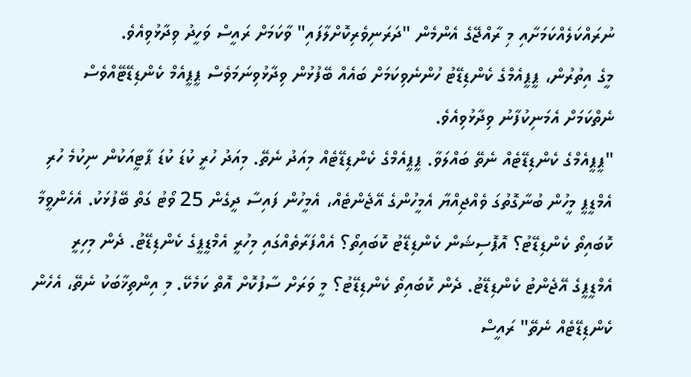ނުރައްކަލެއްކަމަށާއި މި ރާއްޖޭގެ އެންމެން "ދަރަނިވެރިކޮށްލާފައި" ވާކަމަށް ރައީސް ވަހީދު ވިދާޅުވިއެވެ.
މީގެ އިތުރުން، ޕީޕީއެމްގެ ކެންޑިޑޭޓު ހުންނެވިކަމަށް ބައެއް ބޭފުޅުން ވިދާޅުވިނަމަވެސް ޕީޕީއެމް ކެންޑިޑޭޓޭއްވެސް ނެތްކަމަށް އެމަނިކުފާނު ވިދާޅުވިއެވެ.
"ޕީޕީއެމްގެ ކެންޑިޑޭޓެއް ނެތޭ ބައްލަވާ. ޕީޕީއެމްގެ ކެންޑިޑޭޓެއް މިއަދު ނެތޭ. މިއަދު ހުރީ ކުޑަ ކުޑަ ޕާޓީއަކުން ނިކުމެ ހުރި އެމްޑީޕީ މީހުން ބުނާގޮތުގަ ވެއްޖިއްޔާ އެމީހުންގެ އޭޖެންޓެއް، އެމީހުން ފައިސާ ދީގެން 25 ވޯޓު ގަތް ބޭފުޅަކު. އެހެންވީމާ ކޮބައިތޯ ކެންޑިޑޭޓު؟ އޮޕޮސިޝަން ކެންޑިޑޭޓު ކޮބައިތޯ؟ އެއްފަރާތެއްގައި މިހުރީ އެމްޑީޕީގެ ކެންޑިޑޭޓު. ދެން މިހިރީ އެމްޑީޕީގެ އޭޖެންޓު ކެންޑިޑޭޓު. ދެން ކޮބައިތޯ ކެންޑިޑޭޓު؟ މީ ވަރަށް ސާފުކޮށް އޮތް ކަމެކޭ. މި އިންތިޚާބަކު ނެތޭ، އެހެން ކެންޑިޑޭޓެއް ނެތޭ" ރައީސް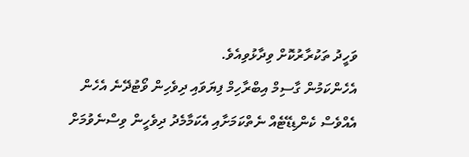ވަހީދު ތަކުރާރުކޮށް ވިދާޅުވިއެވެ.
އެހެންކަމުން ގާސިމް އިބްރާހިމް ފިޔަވައި ދިވެހިން ވޯޓުދޭނެ އެހެން އެއްވެސް ކެންޑިޑޭޓެއް ނެތްކަމަށާއި އެކަމާމެދު ދިވެހީން ވިސްނެވުމަށް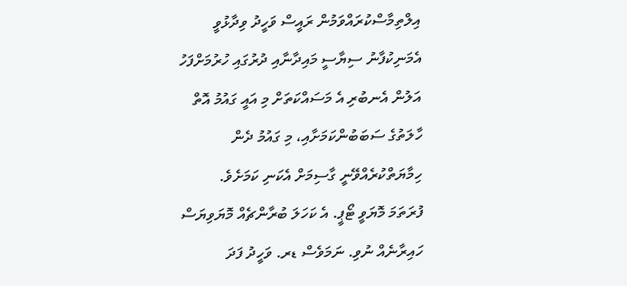އިލްތިމާސްކުރައްވަމުން ރައީސް ވަހީދު ވިދާޅުވީ އެމަނިކުފާނު ސިޔާސީ މައިދާނާއި ދުރުގައި ހުރުމަށްފަހު އަލުން އެނބުރި އެ މަސައްކަތަށް މި އައީ ގައުމު އޮތް ހާލަތުގެ ސަބަބުންކަމަށާއި، މި ގައުމު ދެން ހިމާޔަތްކުރެއްވޭނީ ގާސިމަށް އެކަނި ކަމަށެވެ.
ފުރަތަމަ މޮޔަވީ ޓޯޕީ. އެ ކަހަލަ ބުރާންޗެއް މޮޔަވިޔަސް ހައިރާނެއް ނުވި. ނަމަވެސް ޑރ. ވަހީދު ފަދަ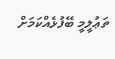ތަޢުލީމީ ބޭފުޅެއްކަމަށް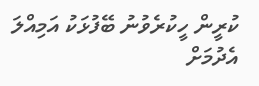ކުރީން ހީކުރެވުނު ބޭފުޅަކު އަމިއްލަ އެދުމަށް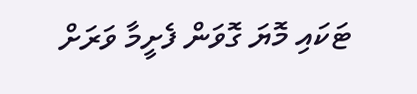ޓަކައި މޮޔަ ގޮވަން ފެށީމާ ވަރަށް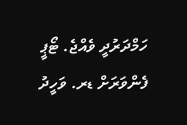ހަމްދަރުދީ ވެއްޖެ. ޓޯޕީ ފެންވަރަށް ޑރ. ވަހީދު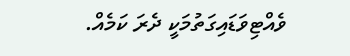ވެއްޓިވަޑައިގަތުމަކީ ދެރަ ކަމެއް.